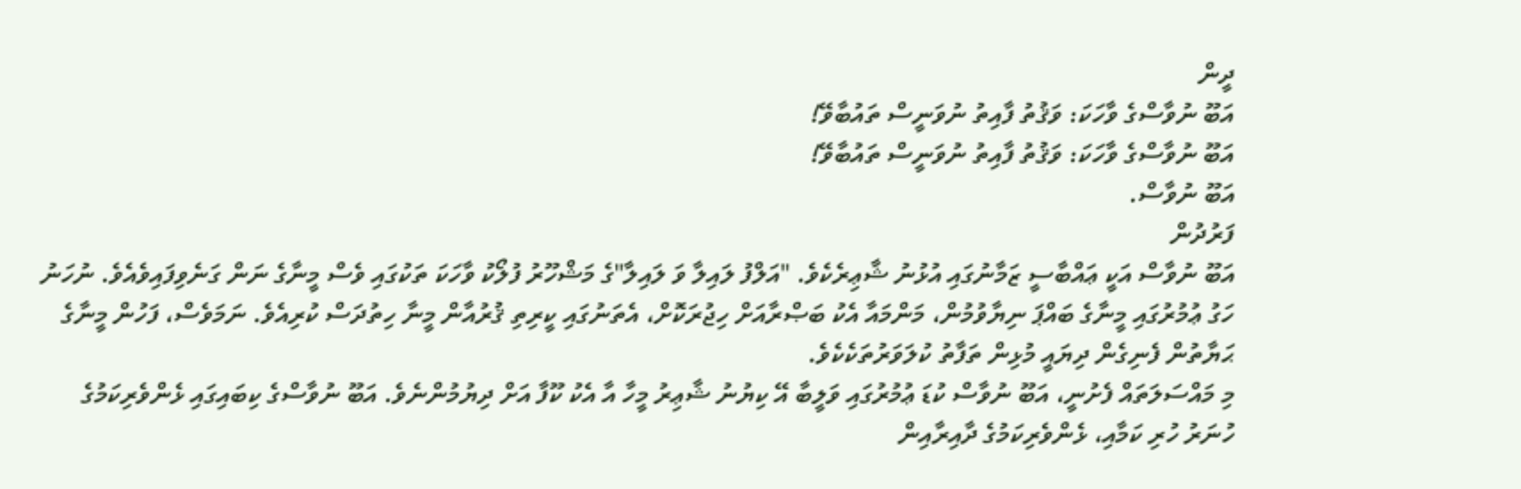ދީން
އަބޫ ނުވާސްގެ ވާހަކަ: ވަޤުތު ފާއިތު ނުވަނީސް ތައުބާވޭ!
އަބޫ ނުވާސްގެ ވާހަކަ: ވަޤުތު ފާއިތު ނުވަނީސް ތައުބާވޭ!
އަބޫ ނުވާސް.
ފަރުދުން
އަބޫ ނުވާސް އަކީ ޢައްބާސީ ޒަމާނުގައި އުޅުނު ޝާޢިރެކެވެ. "އަލްފު ލައިލާ ވަ ލައިލާ"ގެ މަޝްހޫރު ފުލޯކު ވާހަކަ ތަކުގައި ވެސް މީނާގެ ނަން ގަނެވިފައިވެއެވެ. ނުހަނު ހަގު ޢުމުރުގައި މީނާގެ ބައްޕަ ނިޔާވުމުން، މަންމައާ އެކު ބަޞްރާއަށް ހިޖުރަކޮށް، އެތަނުގައި ކީރިތި ޤުރުއާން މީނާ ހިތުދަސް ކުރިއެވެ. ނަމަވެސް، ފަހުން މީނާގެ ޙަޔާތުން ފެނިގެން ދިޔައީ މުޅިން ތަފާތު ކުލަވަރުތަކެކެވެ.
މި މައްސަލަތައް ފެށުނީ، އަބޫ ނުވާސް ކުޑަ ޢުމުރުގައި ވަލީބާ އޭ ކިޔުނު ޝާޢިރު މީހާ އާ އެކު ކޫފާ އަށް ދިޔުމުންނެވެ. އަބޫ ނުވާސްގެ ކިބައިގައި ޅެންވެރިކަމުގެ ހުނަރު ހުރި ކަމާއި، ޅެންވެރިކަމުގެ ދާއިރާއިން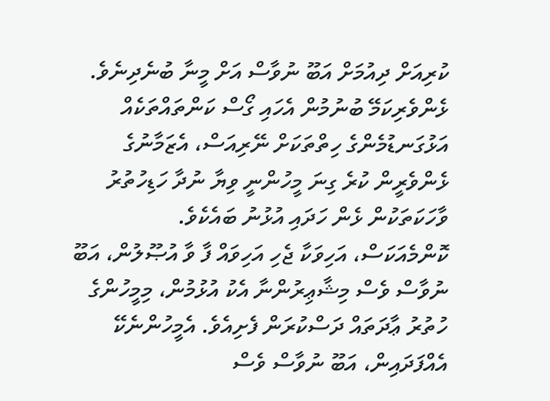ކުރިއަށް ދިއުމަށް އަބޫ ނުވާސް އަށް މީނާ ބުނެދިނެވެ. ޅެންވެރިކަމޭ ބުނުމުން އެހައި ގޯސް ކަންތައްތަކެއް އަޅުގަނޑުމެންގެ ހިތްތަކަށް ނޭރިއަސް، އެޒަމާނުގެ ޅެންވެރީން ކުރެ ގިނަ މީހުންނީ ވިޔާ ނުދާ ހަޑިހުތުރު ވާހަކަތަކުން ޅެން ހަދައި އުޅުނު ބައެކެވެ.
ކޮންމެއަކަސް، އަހިވަކާ ޖެހި އަހިވައް ފާ ވާ އުޞޫލުން، އަބޫ ނުވާސް ވެސް މިޝާޢިރުންނާ އެކު އުޅުމުން، މިމީހުންގެ ހުތުރު ޢާދަތައް ދަސްކުރަން ފެށިއެވެ. އެމީހުންނެކޭ އެއްފަދައިން، އަބޫ ނުވާސް ވެސް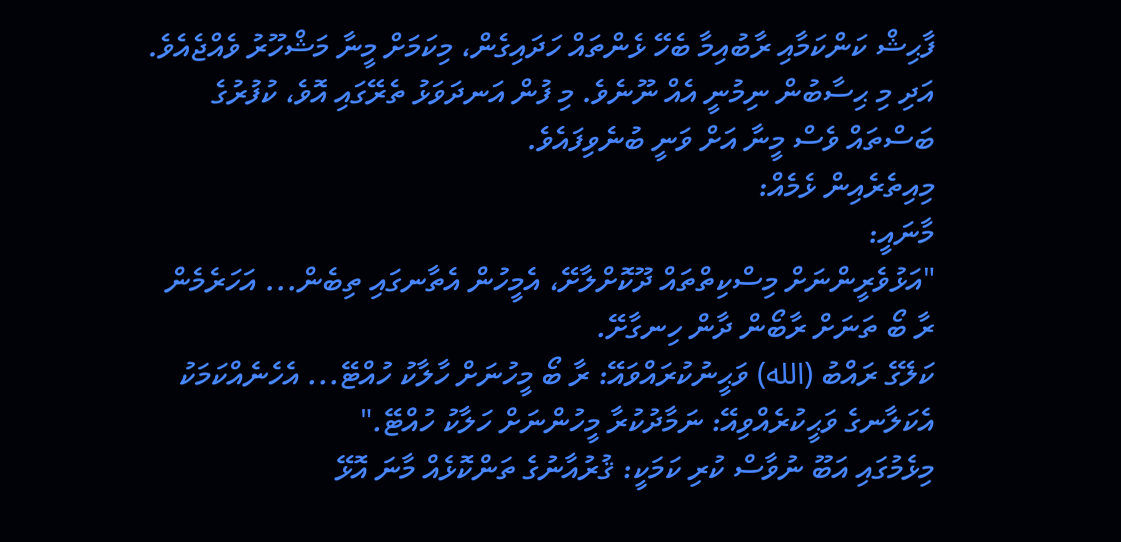ފާޙިޝް ކަންކަމާއި ރާބުއިމާ ބެހޭ ޅެންތައް ހަދައިގެން، މިކަމަށް މީނާ މަޝްހޫރު ވެއްޖެއެވެ. އަދި މި ޙިސާބުން ނިމުނީ އެއް ނޫނެވެ. މި ފުން އަނދަވަޅު ތެރޭގައި އޮވެ، ކުފުރުގެ ބަސްތައް ވެސް މީނާ އަށް ވަނީ ބުނެވިފައެވެ.
މިއިތެރެއިން ޅެމެއް:
މާނައީ:
"އަޅުވެރީންނަށް މިސްކިތްތައް ދޫކޮށްލާށޭ، އެމީހުން އެތާނގައި ތިބެން... އަހަރެމެން ރާ ބޯ ތަނަށް ރާބޯން ދާން ހިނގާށޭ.
ކަލޭގެ ރައްބު (الله) ވަޙީނުކުރައްވައޭ: ރާ ބޯ މީހުނަށް ހާލާކު ހުއްޓޭ... އެހެނެއްކަމަކު އެކަލާނގެ ވަޙީކުރެއްވިއޭ: ނަމާދުކުރާ މީހުންނަށް ހަލާކު ހުއްޓޭ."
މިޅެމުގައި އަބޫ ނުވާސް ކުރި ކަމަކީ: ޤުރުއާނުގެ ތަންކޮޅެއް މާނަ އޮޅޭ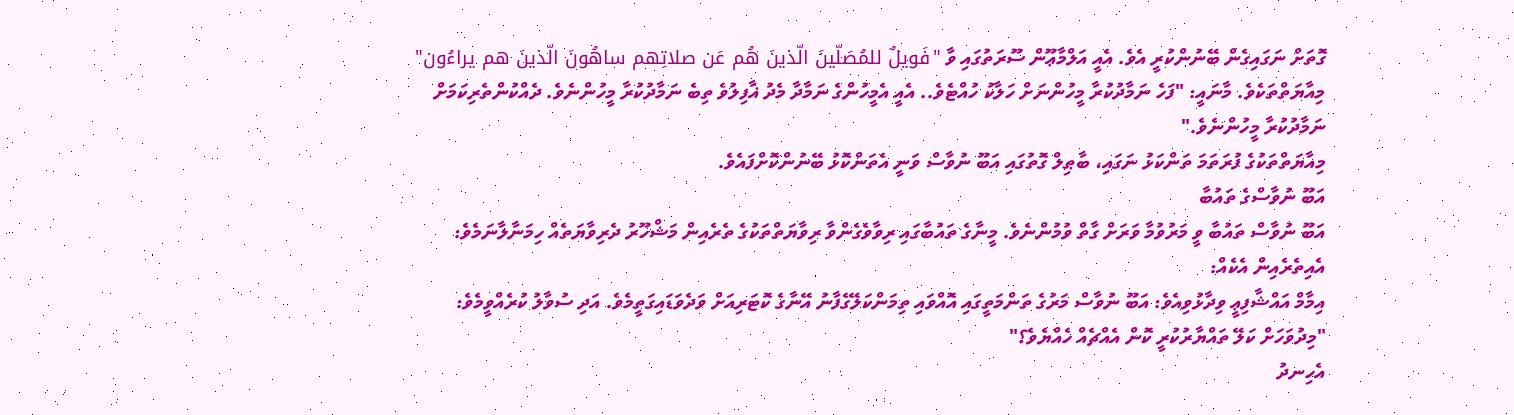ގޮތަށް ނަގައިގެން ބޭނުންކުރީ އެވެ. އެއީ އަލްމާޢޫން ސޫރަތުގައި ވާ "فَويلٌ للمُصَلّينَ الّذينَ هُم عَن صلاتِهم ساهُونَ الّذينَ هم يراءُون" މިއާޔަތްތަކެވެ. މާނައީ: "ފަހެ ނަމާދުކުރާ މީހުންނަށް ހަލާކު ހުއްޓެވެ.. އެއީ އެމީހުންގެ ނަމާދާ މެދު ޣާފިލުވެ ތިބެ ނަމާދުކުރާ މީހުންނެވެ. ދެއްކުންތެރިކަމަށް ނަމާދުކުރާ މީހުންނެވެ."
މިއާޔަތްތަކުގެ ފުރަތަމަ ތަންކަޅު ނަގައި، ބާޠިލް ގޮތުގައި އަބޫ ނުވާސް ވަނީ އެތަންކޮޅު ބޭނުންކޮށްފައެވެ.
އަބޫ ނުވާސްގެ ތައުބާ
އަބޫ ނުވާސް ތައުބާ ވީ މަރުވުމާ ވަރަށް ގާތް ވުމުންނެވެ. މީނާގެ ތައުބާގައި ރިވާވެގެންވާ ރިވާޔަތްތަކުގެ ތެރެއިން މަޝްހޫރު ދެރިވާޔަތެއް ހިމަނާލާނަމެވެ:
އެއިތެރެއިން އެކެއް:
އިމާމް އައްޝާފިޢީ ވިދާޅުވިއެވެ: އަބޫ ނުވާސް މަރުގެ ތަންމަތީގައި އޮއްވައި ތިމަންކަލޭގެފާނު އޭނާގެ ކޮޓަރިއަށް ވަދެވަޑައިގަތީމެވެ. އަދި ސުވާލު ކުރެއްވީމެވެ: "މިދުވަހަށް ކަލޭ ތައްޔާރުކުރީ ކޮން އެއްޗެއް ހެއްޔެވެ؟"
އެހިނދު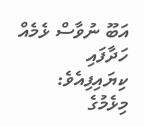އަބޫ ނުވާސް ޅެމެއް ހަދާފައި ކިޔައިފިއެވެ:
މިޅެމުގެ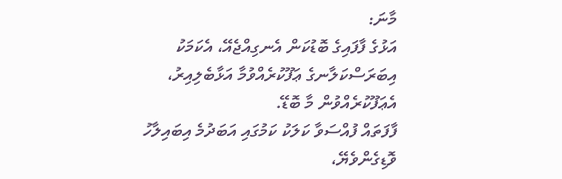މާނަ:
އަޅުގެ ފާފައިގެ ބޮޑުކަން އެނގިއްޖެއޭ، އެކަމަކު އިބަރަސްކަލާނގެ ޢަފޫކުރެއްވުމާ އަޅާބެލިއިރު، އެޢަފޫކުރެއްވުން މާ ބޮޑޭ.
ފާފަތައް ފުއްސަވާ ކަލަކު ކަމުގައި އަބަދުމެ އިބައިލާހު ވޮޑިގެންވެޔޭ،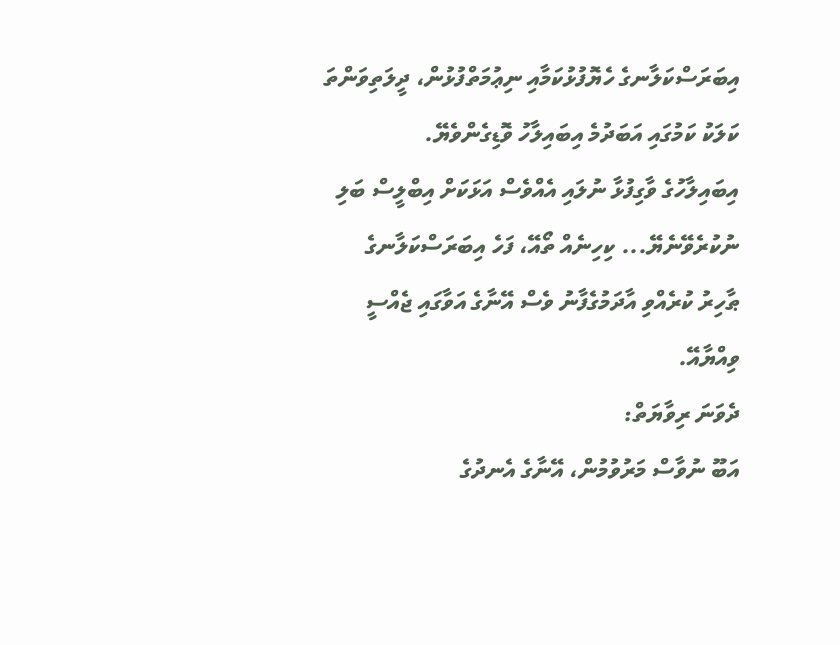އިބަރަސްކަލާނގެ ހެޔޮފުޅުކަމާއި ނިޢުމަތްފުޅުން، ދީލަތިވަންތަ ކަލަކު ކަމުގައި އަބަދުމެ އިބައިލާހު ވޮޑިގެންވެޔޭ.
އިބައިލާހުގެ ވާގިފުޅާ ނުލައި އެއްވެސް އަޅަކަށް އިބްލީސް ބަލި ނުކުރެވޭނެޔޭ... ކިހިނެއް ތޯއޭ، ފަހެ އިބަރަސްކަލާނގެ ޠާހިރު ކުރެއްވި އާދަމުގެފާނު ވެސް އޭނާގެ އަވާގައި ޖެއްސީ ވިއްޔާއޭ.
ދެވަނަ ރިވާޔަތް:
އަބޫ ނުވާސް މަރުވުމުން، އޭނާގެ އެނދުގެ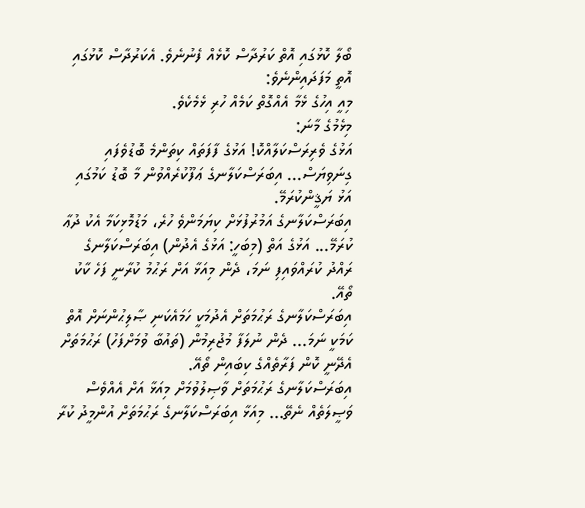ބޯލާ ކޮޅުގައި އޮތް ކަރުދާސް ކޮޅެއް ފެނުނެވެ. އެކަރުދާސް ކޮޅުގައި އޮތީ މަފަދައިންނެވެ:
މިއީ އިހުގެ ޅެމާ އެއްގޮތް ކަމެއް ހުރި ޅެމެކެވެ.
މިޅެމުގެ މާނަ:
އަޅުގެ ވެރިރަސްކަލާއްކޮ! އަޅުގެ ފާފަތައް ކިތަންމެ ބޮޑުވެފައި ގިނަވިޔަސް... އިބަރަސްކަލާނގެ ޢަފޫކުރެއްވުން މާ ބޮޑު ކަމުގައި އަޅު ޔަޤީންކުރަމޭ.
އިބަރަސްކަލާނގެ އަމުރުފުޅަށް ކިޔަމަންވެ ހުރެ، މަޑުމޮޅިކަމާ އެކު ދުޢާ ކުރަމޭ... އަޅުގެ އަތް (މިބަހީ: އަޅުގެ އެދުން) އިބަރަސްކަލާނގެ ރައްދު ކުރައްވައިފި ނަމަ، ދެން މިއަޅާ އަށް ރަޙުމު ކުރާނީ ފަހެ ކާކު ތޯއޭ.
އިބަރަސްކަލާނގެ ރަޙުމަތަށް އެދުމަކީ ހަމައެކަނި ޞާލިޙުންނަށް އޮތް ކަމަކީ ނަމަ... ދެން ނުލަފާ މުޖުރިމުން (ތައުބާ ވުމަށްފަހު) ރަޙުމަތަށް އެދޭނީ ކޮން ފަރާތެއްގެ ކިބައިން ތޯއޭ.
އިބަރަސްކަލާނގެ ރަޙުމަތަށް ވާޞިލުވުމަށް މިއަޅާ އަށް އެއްވެސް ވަޞީލަތެއް ނެތޭ... މިއަޅާ އިބަރަސްކަލާނގެ ރަޙުމަތަށް އުންމީދު ކުރާ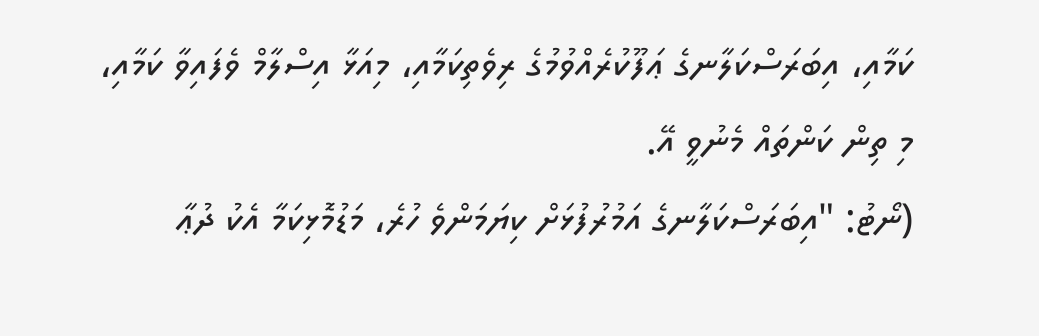ކަމާއި، އިބަރަސްކަލާނގެ ޢަފޫކުރެއްވުމުގެ ރިވެތިކަމާއި، މިއަޅާ އިސްލާމް ވެފައިވާ ކަމާއި، މި ތިން ކަންތައް މެނުވީ އޭ.
(ނޯޓު: "އިބަރަސްކަލާނގެ އަމުރުފުޅަށް ކިޔަމަންވެ ހުރެ، މަޑުމޮޅިކަމާ އެކު ދުޢާ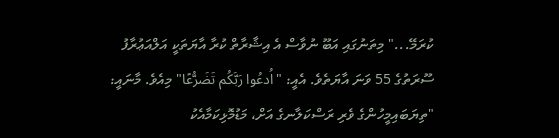ކުރަމޭ..." މިތަނުގައި އަބޫ ނުވާސް އެ އިޝާރާތް ކުރާ އާޔަތަކީ އަލްއަޢުރާފު ސޫރަތުގެ 55 ވަނަ އާޔަތެވެ. އެއީ: "اُدعُوا رَبَّكُم تَضَرُّعًا" މިއެވެ. މާނައީ: "ތިޔަބައިމީހުންގެ ވެރި ރަސްކަލާނގެ އަށް، މަޑުމޮޅިކަމާއެކު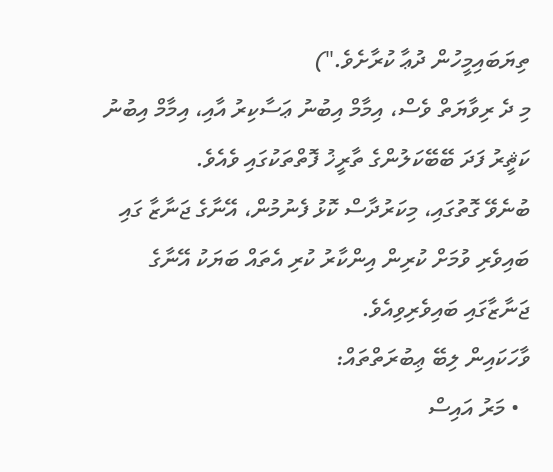ތިޔަބައިމީހުން ދުޢާ ކުރާށެވެ.")
މި ދެ ރިވާޔަތް ވެސް، އިމާމް އިބުނު ޢަސާކިރު އާއި، އިމާމް އިބުނު ކަޘީރު ފަދަ ބޭބޭކަލުންގެ ތާރީޚު ފޮތްތަކުގައި ވެއެވެ.
ބުނެވޭ ގޮތުގައި، މިކަރުދާސް ކޮޅު ފެނުމުން، އޭނާގެ ޖަނާޒާ ގައި ބައިވެރި ވުމަށް ކުރިން އިންކާރު ކުރި އެތައް ބަޔަކު އޭނާގެ ޖަނާޒާގައި ބައިވެރިވިއެވެ.
ވާހަކައިން ލިބޭ ޢިބުރަތްތައް:
  • މަރު އައިސް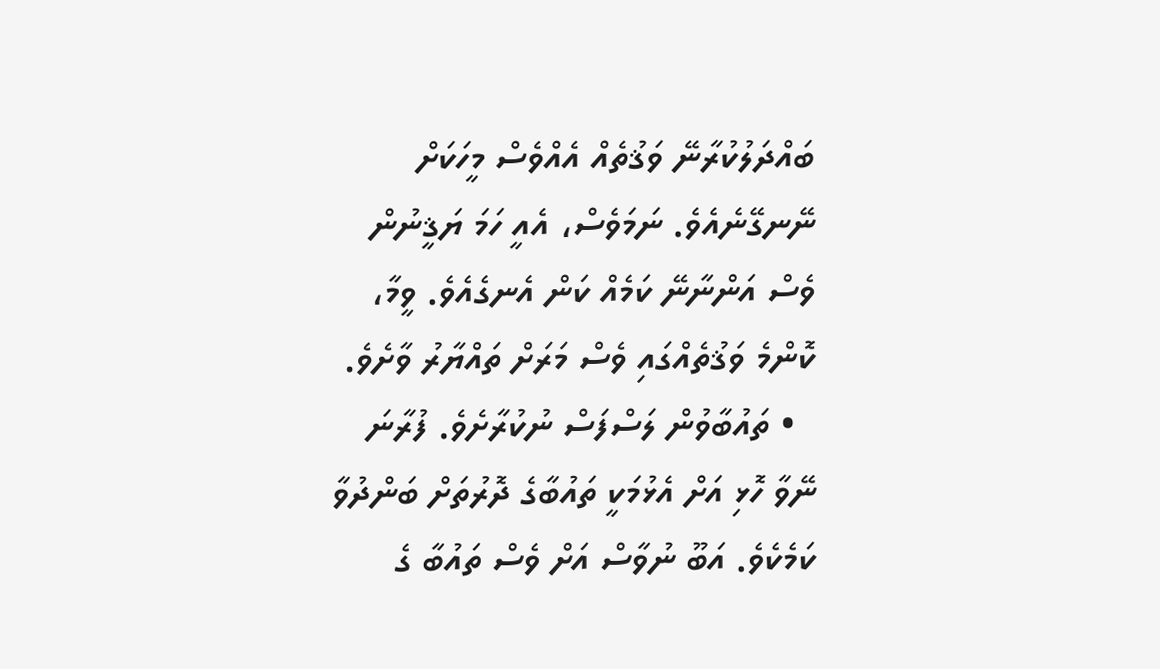ބައްދަލުކުރާނޭ ވަޤުތެއް އެއްވެސް މީހަކަށް ނޭނގޭނެއެވެ. ނަމަވެސް، އެއީ ހަމަ ޔަޤީނުން ވެސް އަންނާނޭ ކަމެއް ކަން އެނގެއެވެ. ވީމާ، ކޮންމެ ވަޤުތެއްގައި ވެސް މަރަށް ތައްޔާރު ވާށެވެ.
  • ތައުބާވުން ލަސްފަސް ނުކުރާށެވެ. ފުރާނަ ނޭވާ ހޮޅި އަށް އެޅުމަކީ ތައުބާގެ ދޮރުތަށް ބަންދުވާ ކަމެކެވެ. އަބޫ ނުވާސް އަށް ވެސް ތައުބާ ގެ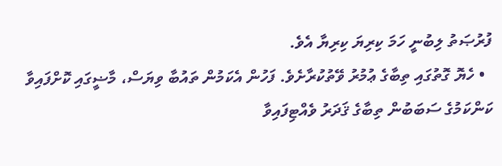ފުރުޞަތު ލިބުނީ ހަމަ ކިރިޔަ ކިރިޔާ އެވެ.
  • ހެޔޮ ގޮތުގައި ތިބާގެ ޢުމުރު ވޭތުކުރާށެވެ. ފަހުން އެކަމުން ތައުބާ ވިޔަސް، މާޟީގައި ކޮށްފައިވާ ކަންކަމުގެ ސަބަބުން ތިބާގެ ޤަދަރު ވެއްޓިފައިވާ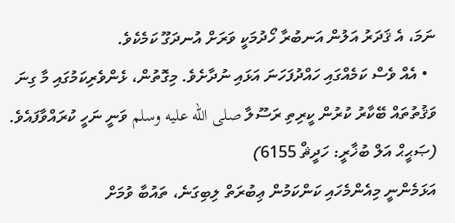ނަމަ، އެ ޤަދަރު އަލުން އަނބުރާ ހޯދުމަކީ ވަރަށް އުނދަގޫ ކަމެކެވެ.
  • އެއް ވެސް ކަމެއްގައި ހައްދުފަހަނަ އަޅައި ނުދާށެވެ. މިގޮތުން، ޅެންވެރިކަމުގައި މާ ގިނަ ވަޤުތުތައް ބޭކާރު ކުރުން ކީރިތި ރަސޫލާ صلى الله عليه وسلم ވަނީ ނަހީ ކުރައްވާފައެވެ. (ޞަޙީޙް އަލް ބުޚާރީ: ހަދީޘް 6155)
އަޅަމެންނީ މިއެންމެހައި ކަންކަމުން ޢިބުރަތް ލިބިގަނެ، ތައުބާ ވުމަށް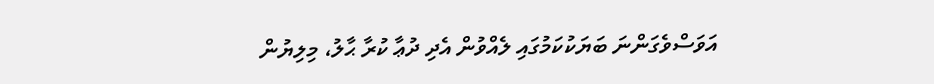އަވަސްވެގަންނަ ބަޔަކުކަމުގައި ލެއްވުން އެދި ދުޢާ ކުރާ ޙާލު، މިލިޔުން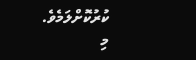ކުރުކޮށްލަމެވެ.
މި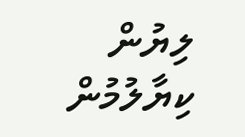ލިޔުން ކިޔާލުމުން